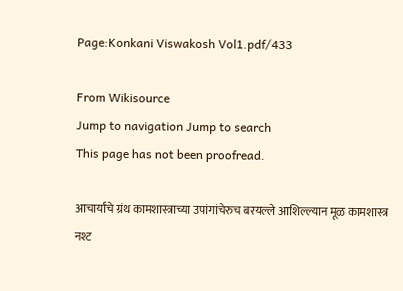Page:Konkani Viswakosh Vol1.pdf/433

From Wikisource
Jump to navigation Jump to search
This page has not been proofread.

आचार्यांचे ग्रंथ कामशास्त्राच्या उपांगांचेरुच बरयल्ले आशिल्ल्यान मूळ कामशास्त्र नश्ट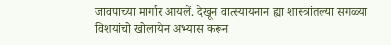जावपाच्या मार्गार आयलें. देखून वात्स्यायनान ह्या शास्त्रांतल्या सगळ्या विशयांचो खोलायेन अभ्यास करून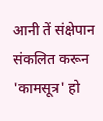आनी तें संक्षेपान संकलित करून 'कामसूत्र' हो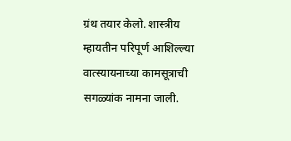ग्रंथ तयार केलो. शास्त्रीय म्हायतीन परिपूर्ण आशिल्ल्या वात्स्यायनाच्या कामसूत्राची सगळ्यांक नामना जाली.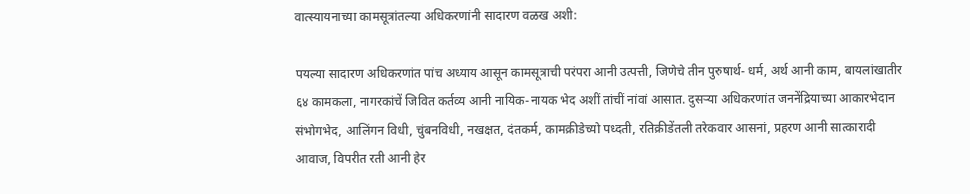वात्स्यायनाच्या कामसूत्रांतल्या अधिकरणांनी सादारण वळख अशी:

पयल्या सादारण अधिकरणांत पांच अध्याय आसून कामसूत्राची परंपरा आनी उत्पत्ती, जिणेचे तीन पुरुषार्थ- धर्म, अर्थ आनी काम, बायलांखातीर ६४ कामकला, नागरकांचें जिवित कर्तव्य आनी नायिक-नायक भेद अशीं तांचीं नांवां आसात. दुसर्‍या अधिकरणांत जननेंद्रियाच्या आकारभेदान संभोगभेद, आलिंगन विधी, चुंबनविधी, नखक्षत, दंतकर्म, कामक्रीडेच्यो पध्दती, रतिक्रीडेंतली तरेकवार आसनां, प्रहरण आनी सात्कारादी आवाज, विपरीत रती आनी हेर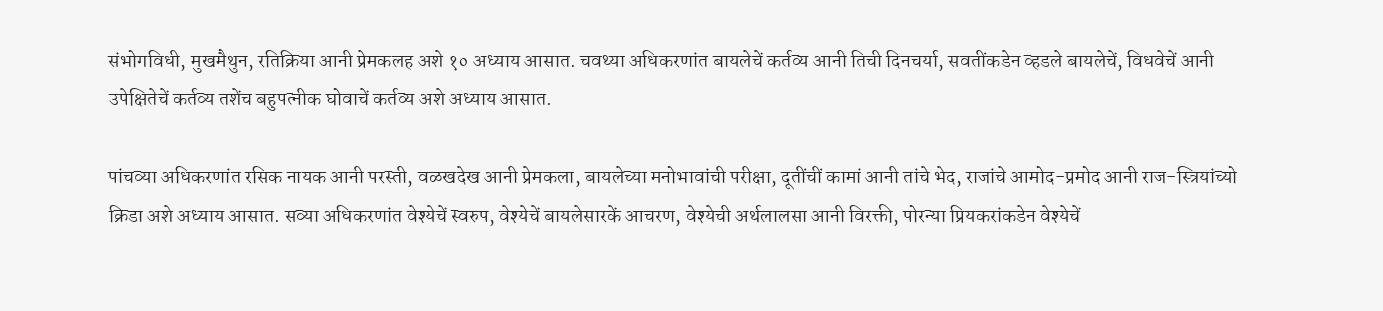संभोगविधी, मुखमैथुन, रतिक्रिया आनी प्रेमकलह अशे १० अध्याय आसात. चवथ्या अधिकरणांत बायलेचें कर्तव्य आनी तिची दिनचर्या, सवतींकडेन व्हडले बायलेचें, विधवेचें आनी उपेक्षितेचें कर्तव्य तशेंच बहुपत्नीक घोवाचें कर्तव्य अशे अध्याय आसात.

पांचव्या अधिकरणांत रसिक नायक आनी परस्ती, वळखदेख आनी प्रेमकला, बायलेच्या मनोभावांची परीक्षा, दूतींचीं कामां आनी तांचे भेद, राजांचे आमोद-प्रमोद आनी राज-स्त्रियांच्यो क्रिडा अशे अध्याय आसात. सव्या अधिकरणांत वेश्येचें स्वरुप, वेश्येचें बायलेसारकें आचरण, वेश्येची अर्थलालसा आनी विरक्ती, पोरन्या प्रियकरांकडेन वेश्येचें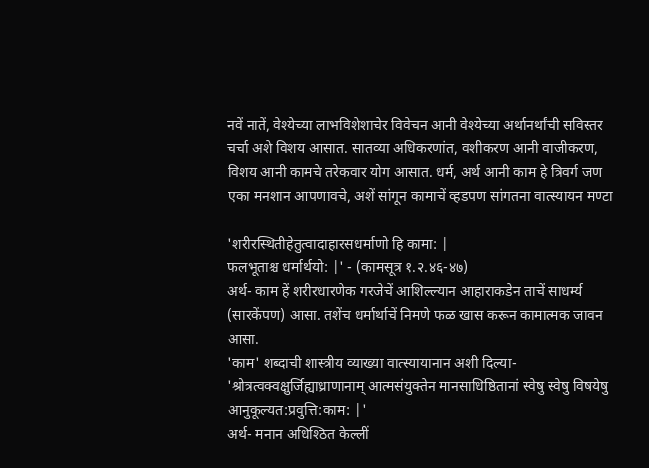नवें नातें, वेश्येच्या लाभविशेशाचेर विवेचन आनी वेश्येच्या अर्थानर्थांची सविस्तर चर्चा अशे विशय आसात. सातव्या अधिकरणांत, वशीकरण आनी वाजीकरण, विशय आनी कामचे तरेकवार योग आसात. धर्म, अर्थ आनी काम हे त्रिवर्ग जण एका मनशान आपणावचे, अशें सांगून कामाचें व्हडपण सांगतना वात्स्यायन मण्टा

'शरीरस्थितीहेतुत्वादाहारसधर्माणो हि कामा: |
फलभूताश्च धर्मार्थयो: |' - (कामसूत्र १.२.४६-४७)
अर्थ- काम हें शरीरधारणेक गरजेचें आशिल्ल्यान आहाराकडेन ताचें साधर्म्य (सारकेंपण) आसा. तशेंच धर्मार्थाचें निमणे फळ खास करून कामात्मक जावन आसा.
'काम' शब्दाची शास्त्रीय व्याख्या वात्स्यायानान अशी दिल्या-
'श्रोत्रत्वक्वक्षुर्जिह्याध्राणानाम् आत्मसंयुक्तेन मानसाधिष्ठितानां स्वेषु स्वेषु विषयेषु आनुकूल्यत:प्रवुत्ति:काम: |'
अर्थ- मनान अधिश्ठित केल्लीं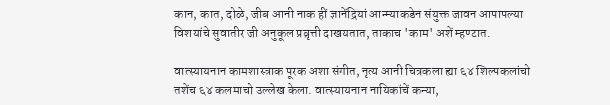कान, कात, दोळे, जीब आनी नाक हीं ज्ञानेंद्रियां आन्म्याकडेन संयुक्त जावन आपापल्या विशयांचे सुवातीर जी अनुकूल प्रव्रृत्ती दाखयतात, ताकाच 'काम' अशें म्हण्टात.

वात्स्यायनान कामशास्त्राक पूरक अशा संगीत, नृत्य आनी चित्रकला ह्या ६४ शिल्पकलांचो तशेंच ६४ कलमाचो उल्लेख केला. वात्स्यायनान नायिकांचें कन्या,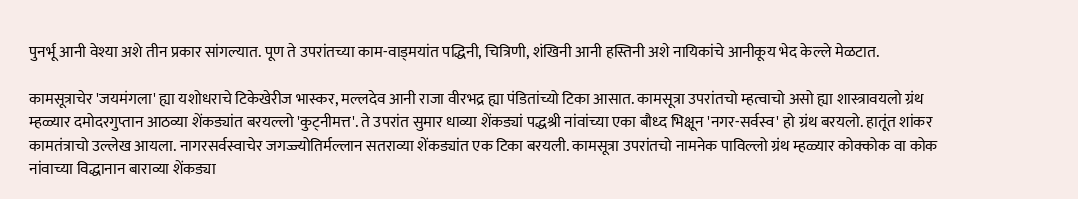पुनर्भू आनी वेश्या अशे तीन प्रकार सांगल्यात. पूण ते उपरांतच्या काम-वाड्मयांत पद्धिनी, चित्रिणी, शंखिनी आनी हस्तिनी अशे नायिकांचे आनीकूय भेद केल्ले मेळटात.

कामसूत्राचेर 'जयमंगला' ह्या यशोधराचे टिकेखेरीज भास्कर, मल्लदेव आनी राजा वीरभद्र ह्या पंडितांच्यो टिका आसात. कामसूत्रा उपरांतचो म्हत्वाचो असो ह्या शास्त्रावयलो ग्रंथ म्हळ्यार दमोदरगुप्तान आठव्या शेंकड्यांत बरयल्लो 'कुट्नीमत्त'. ते उपरांत सुमार धाव्या शेंकड्यां पद्धश्री नांवांच्या एका बौध्द भिक्षून 'नगर-सर्वस्व' हो ग्रंथ बरयलो. हातूंत शांकर कामतंत्राचो उल्लेख आयला. नागरसर्वस्वाचेर जगज्ज्योतिर्मल्लान सतराव्या शेंकड्यांत एक टिका बरयली. कामसूत्रा उपरांतचो नामनेक पाविल्लो ग्रंथ म्हळ्यार कोक्कोक वा कोक नांवाच्या विद्धानान बाराव्या शेंकड्या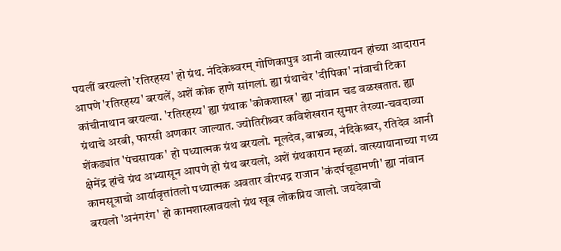पयलीं बरयल्लो 'रतिरहस्य' हो ग्रंथ. नंदिकेश्र्वरम् गोणिकापुत्र आनी वात्स्यायन हांच्या आदारान आपणे 'रतिरहस्य' बरयलें, अशें कोक हाणे सांगलां. ह्या ग्रंथाचेर 'दीपिका' नांवाची टिका कांचीनाथान बरयल्या. 'रतिरहस्य' ह्या ग्रंथाक 'कोकशास्त्र' ह्या नांवान चड वळखतात. ह्या ग्रंथाचे अरबी, फारसी अणकार जाल्यात. ज्योतिरीश्र्वर कविशेखरान सुमार तेरव्या-चवदाव्या शेंकड्यांत 'पंचसायक' हो पध्यात्मक ग्रंथ बरयलो. मूलदेव, बाभ्रव्य, नंदिकेश्र्वर, रतिदेव आनी क्षेमेंद्र हांचे ग्रंथ अभ्यासून आपणे हो ग्रंथ बरयलो, अशें ग्रंथकारान म्हळां. वात्स्यायानाच्या गध्य कामसूत्राचो आर्यावृत्तांतलो पध्यात्मक अवतार वीरभद्र राजान 'कंदर्पचूडामणी' ह्या नांवान बरयलो 'अनंगरंग' हो कामशास्त्रावयलो ग्रंथ खूब लोकप्रिय जालो. जयदेवाचो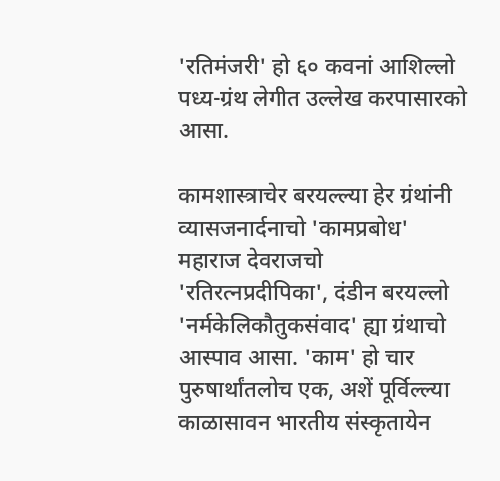'रतिमंजरी' हो ६० कवनां आशिल्लो पध्य-ग्रंथ लेगीत उल्लेख करपासारको आसा.

कामशास्त्राचेर बरयल्ल्या हेर ग्रंथांनी व्यासजनार्दनाचो 'कामप्रबोध' महाराज देवराजचो 'रतिरत्नप्रदीपिका', दंडीन बरयल्लो 'नर्मकेलिकौतुकसंवाद' ह्या ग्रंथाचो आस्पाव आसा. 'काम' हो चार पुरुषार्थांतलोच एक, अशें पूर्विल्ल्या काळासावन भारतीय संस्कृतायेन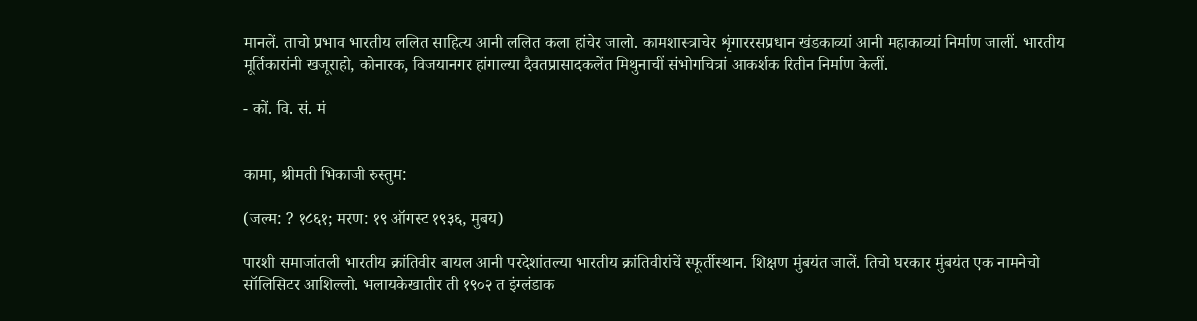मानलें. ताचो प्रभाव भारतीय ललित साहित्य आनी ललित कला हांचेर जालो. कामशास्त्राचेर शृंगाररसप्रधान खंडकाव्यां आनी महाकाव्यां निर्माण जालीं. भारतीय मूर्तिकारांनी खजूराहो, कोनारक, विजयानगर हांगाल्या दैवतप्रासादकलेंत मिथुनाचीं संभोगचित्रां आकर्शक रितीन निर्माण केलीं.

- कों. वि. सं. मं


कामा, श्रीमती भिकाजी रुस्तुम:

(जल्म: ? १८६१; मरण: १९ ऑगस्ट १९३६, मुबय)

पारशी समाजांतली भारतीय क्रांतिवीर बायल आनी परदेशांतल्या भारतीय क्रांतिवीरांचें स्फूर्तीस्थान. शिक्षण मुंबयंत जालें. तिचो घरकार मुंबयंत एक नामनेचो सॉलिसिटर आशिल्लो. भलायकेखातीर ती १९०२ त इंग्लंडाक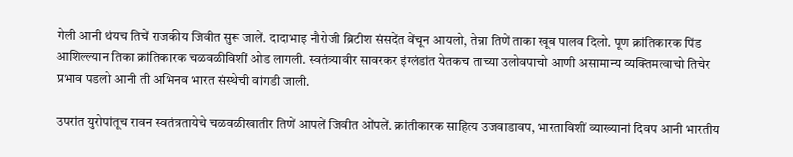गेली आनी थंयच तिचें राजकीय जिवीत सुरू जालें. दादाभाइ नौरोजी ब्रिटीश संसदेंत वेंचून आयलो, तेन्ना तिणें ताका खूब पालव दिलो. पूण क्रांतिकारक पिंड आशिल्ल्यान तिका क्रांतिकारक चळवळीविशीं ओड लागली. स्वतंत्र्यावीर सावरकर इंग्लंडांत येतकच ताच्या उलोवपाचो आणी असामान्य व्यक्तिमत्वाचो तिचेर प्रभाव पडलो आनी ती अभिनव भारत संस्थेची वांगडी जाली.

उपरांत युरोपांतूच रावन स्वतंत्रतायेचे चळवळीखातीर तिणें आपलें जिवीत ओंपलें. क्रांतीकारक साहित्य उजवाडावप, भारताविशीं व्याख्यानां दिवप आनी भारतीय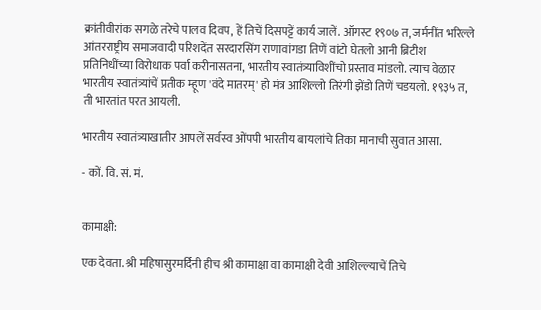क्रांतीवीरांक सगळे तरेचे पालव दिवप, हें तिचें दिसपट्टें कार्य जालें. ऑगस्ट १९०७ त, जर्मनींत भरिल्ले आंतरराष्ट्रीय समाजवादी परिशदेंत सरदारसिंग राणावांगडा तिणें वांटो घेतलो आनी ब्रिटीश प्रतिनिधींच्या विरोधाक पर्वा करीनासतना, भारतीय स्वातंत्र्याविशींचो प्रस्ताव मांडलो. त्याच वेळार भारतीय स्वातंत्र्यांचें प्रतीक म्हूण 'वंदे मातरम्' हो मंत्र आशिल्लो तिरंगी झेंडो तिणें चडयलो. १९३५ त, ती भारतांत परत आयली.

भारतीय स्वातंत्र्याखातीर आपलें सर्वस्व ओंपपी भारतीय बायलांचे तिका मानाची सुवात आसा.

- कों. वि. सं. मं.


कामाक्षी:

एक देवता. श्री महिषासुरमर्दिनी हीच श्री कामाक्षा वा कामाक्षी देवी आशिल्ल्याचें तिचे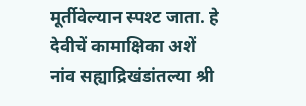मूर्तीवेल्यान स्पश्ट जाता. हे देवीचें कामाक्षिका अशें नांव सह्याद्रिखंडांतल्या श्री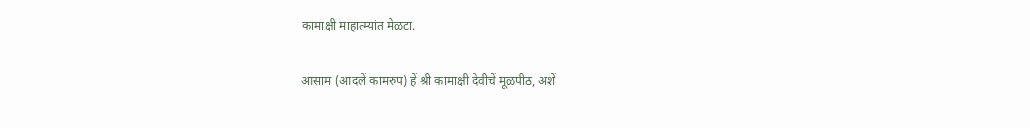कामाक्षी माहात्म्यांत मेळटा.

आसाम (आदलें कामरुप) हें श्री कामाक्षी देवीचें मूळपीठ, अशें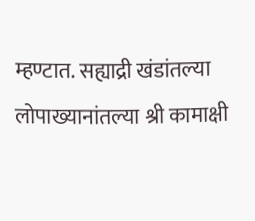म्हण्टात. सह्याद्री खंडांतल्या लोपाख्यानांतल्या श्री कामाक्षी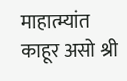माहात्म्यांत काहूर असो श्री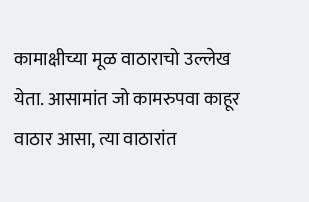कामाक्षीच्या मूळ वाठाराचो उल्लेख येता. आसामांत जो कामरुपवा काहूर वाठार आसा, त्या वाठारांत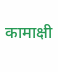कामाक्षी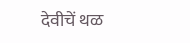देवीचें थळ